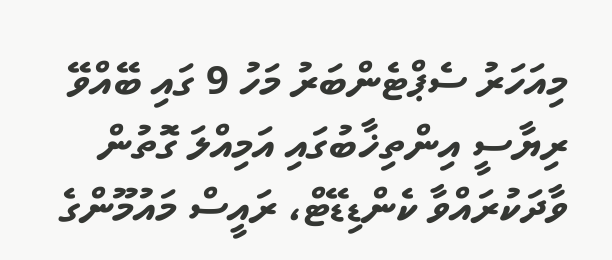މިއަހަރު ސެޕްޓެންބަރު މަހު 9 ގައި ބޭއްވޭ ރިޔާސީ އިންތިޚާބުގައި އަމިއްލަ ގޮތުން ވާދަކުރައްވާ ކެންޑިޑޭޓް، ރައީސް މައުމޫންގެ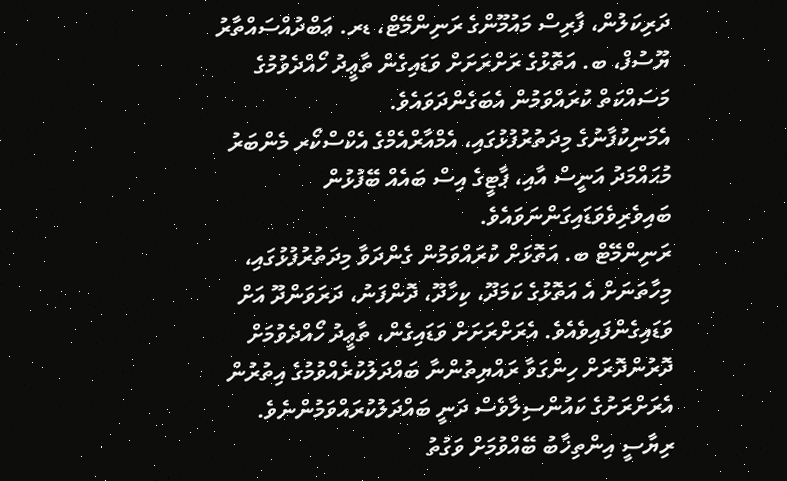ދަރިކަލުން، ފާރިސް މައުމޫންގެ ރަނިންމޭޓް، ޑރ. ޢަބްދުއްސައްތާރު ޔޫސުފް، ބ. އަތޮޅުގެ ރަށްރަށަށް ވަޑައިގެން ތާޢީދު ހޯއްދެވުމުގެ މަސައްކަތް ކުރައްވަމުން އެބަގެންދަވައެވެ.
އެމަނިކުފާނުގެ މިދަތުރުފުޅުގައި، އެމްއާރްއެމްގެ އެކްސްކޯރ މެންބަރު މުޙައްމަދު އަނީސް އާއި، ޕާޓީގެ އިސް ބައެއް ބޭފުޅުން ބައިވެރިވެވަޑައިގަންނަވައެވެ.
ރަނިންމޭޓް ބ. އަތޮޅަށް ކުރައްވަމުން ގެންދަވާ މިދަތުރުފުޅުގައި، މިހާތަނަށް އެ އަތޮޅުގެ ކަމަދޫ، ކިހާދޫ، ދޮންފަނު، ދަރަވަންދޫ އަށް ވަޑައިގެންފައިވެއެވެ. އެރަށްރަށަށް ވަޑައިގެން، ތާޢީދު ހޯއްދެވުމަށް ދޮރުންދޮރަށް ހިންގަވާ ރައްޔިތުންނާ ބައްދަލުކުރެއްވުމުގެ އިތުރުން އެރަށްރަށުގެ ކައުންސިލާވެސް ދަނީ ބައްދަލުކުރައްވަމުންނެވެ.
ރިޔާސީ އިންތިޚާބު ބޭއްވުމަށް ވަގުތު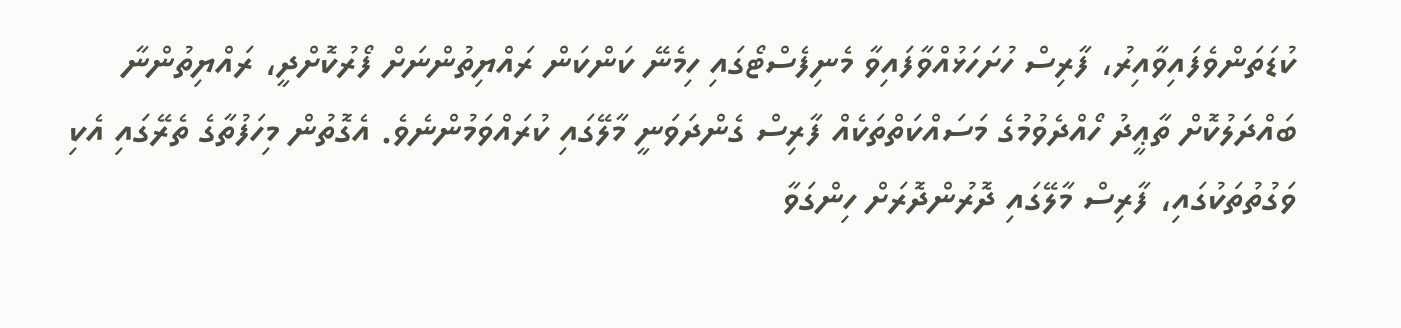ކުޑަތަންވެފައިވާއިރު، ފާރިސް ހުށަހަޅުއްވާފައިވާ މެނިފެސްޓޯގައި ހިމެނޭ ކަންކަން ރައްޔިތުންނަށް ފޯރުކޮށްދީ، ރައްޔިތުންނާ ބައްދަލުކޮށް ތާޢީދު ހޯއްދެވުމުގެ މަސައްކަތްތަކެއް ފާރިސް ގެންދަވަނީ މާލޭގައި ކުރައްވަމުންނެވެ. އެގޮތުން މިހަފުތާގެ ތެރޭގައި އެކި ވަގުތުތަކުގައި، ފާރިސް މާލޭގައި ދޮރުންދޮރަށް ހިންގަވާ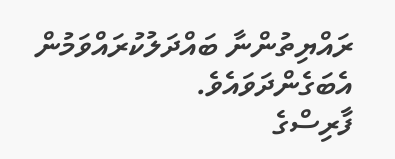ރައްޔިތުންނާ ބައްދަލުކުރައްވަމުން އެބަގެންދަވައެވެ.
ފާރިސްގެ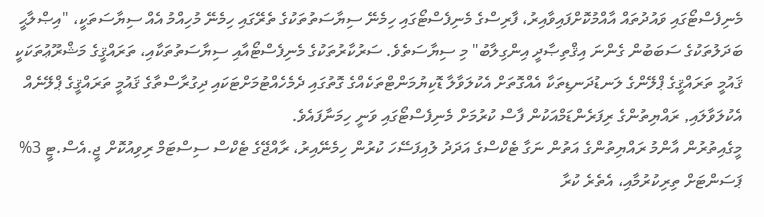މެނިފެސްޓޯގައި ވައުދުތައް އާއްމުކޮށްފައިވާއިރު، ފާރިސްގެ މެނިފެސްޓޯގައި ހިމެނޭ ސިޔާސަތުތަކުގެ ތެރޭގައި ހިމެނޭ މުހިއްމު އެއް ސިޔާސަތަކީ، "އިޞްލާޙީ ބަދަލުތަކުގެ ސަބަބުން ގެންނަ އިޤްތިޞާދީ އިންގިލާބު" މި ސިޔާސަތެވެ. ސަރުކާރުތަކުގެ މެނިފެސްޓޯއާއި ސިޔާސަތުތަކާއި، ތަރައްޤީގެ މަޝްރޫޢުތަކަކީ ޤައުމީ ތަރައްޤީގެ ޕްލޭންގެ ލަނޑުދަނޑިތަކާ އެއްގޮތަށް އެކުލަވާލާ ޑޮކިޔުމަންޓްތަކެއްގެ ގޮތުގައި ދެމެހެއްޓުމަށްޓަކައި ދިގުރާސްތާގެ ޤައުމީ ތަރައްޤީގެ ޕްލޭނެއް އެކުލަވާލައި, ރައްޔިތުންގެ ރިފަރެންޑަމްއަކުން ފާސް ކުރުމަށް މެނިފެސްޓޯގައި ވަނީ ހިމަނާފައެވެ.
މީގެއިތުރުން އާންމު ރައްޔިތުންގެ އަތުން ނަގާ ޓެކްސްގެ އަދަދު ލުއިފަސޭހަ ކުރުން ހިމެނޭއިރު، ރާއްޖޭގެ ޓެކްސް ސިސްޓަމް ރިވިއުކޮށް ޖީ.އެސް.ޓީ 3% ޕަސަންޓަށް ތިރިކުރުމާއި، އެތެރެ ކުރާ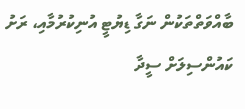ބާއްވަތްތަކުން ނަގާ ޑިޔުޓީ އުނިކުރުމާއި، ރަށު ކައުންސިލަށް ސީދާ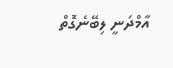އާމްދަނީ ލިބޭނެގޮތް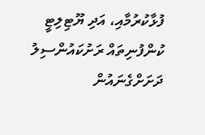ފުޅާކުރުމާއި، އަދި ޔޫޓިލިޓީ ކުންފުނިތައް ރަށުކައުންސިލު ދަށަށްގެނައުން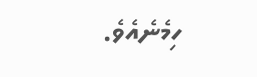ހިމެނެއެވެ.